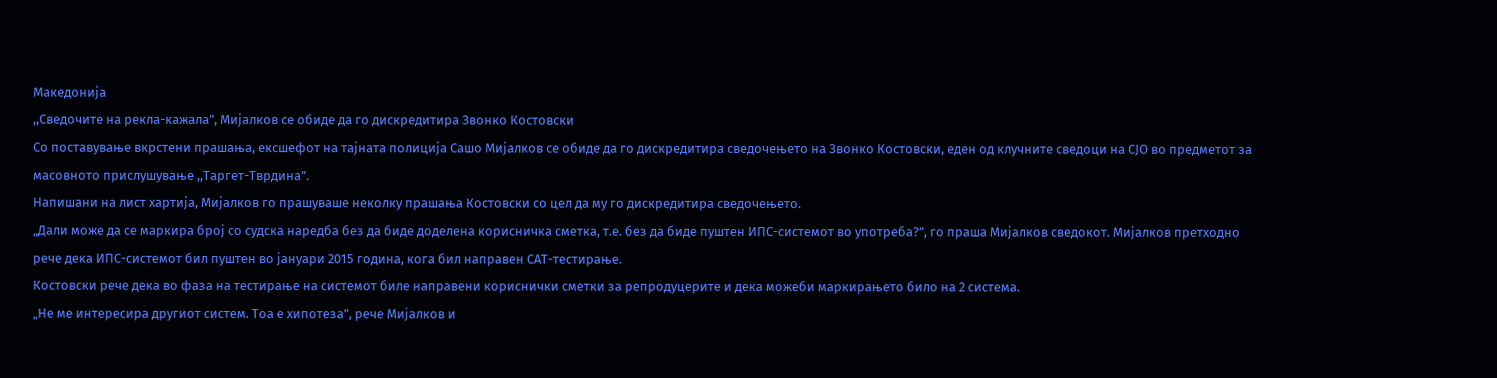Македонија
,,Сведочите на рекла-кажала”, Мијалков се обиде да го дискредитира Звонко Костовски
Со поставување вкрстени прашања, ексшефот на тајната полиција Сашо Мијалков се обиде да го дискредитира сведочењето на Звонко Костовски, еден од клучните сведоци на СЈО во предметот за масовното прислушување ,,Таргет-Тврдина”.
Напишани на лист хартија, Мијалков го прашуваше неколку прашања Костовски со цел да му го дискредитира сведочењето.
„Дали може да се маркира број со судска наредба без да биде доделена корисничка сметка, т.е. без да биде пуштен ИПС-системот во употреба?”, го праша Мијалков сведокот. Мијалков претходно рече дека ИПС-системот бил пуштен во јануари 2015 година, кога бил направен САТ-тестирање.
Костовски рече дека во фаза на тестирање на системот биле направени кориснички сметки за репродуцерите и дека можеби маркирањето било на 2 система.
„Не ме интересира другиот систем. Тоа е хипотеза”, рече Мијалков и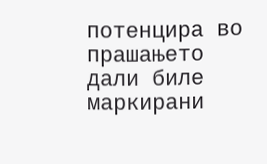потенцира во прашањето дали биле маркирани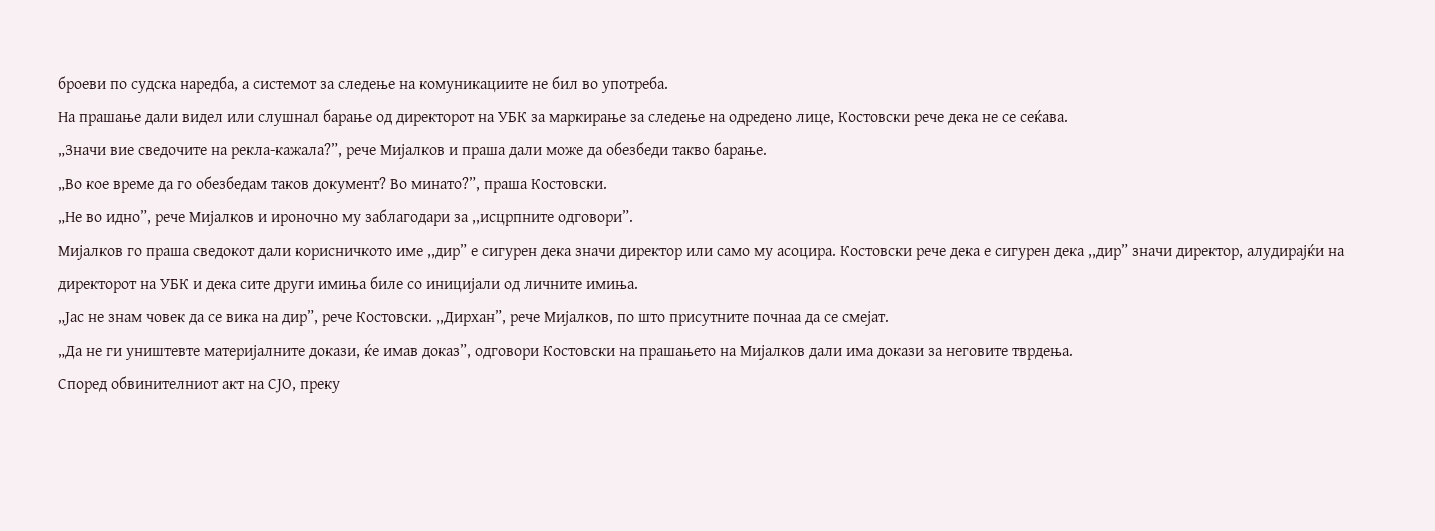броеви по судска наредба, а системот за следење на комуникациите не бил во употреба.
На прашање дали видел или слушнал барање од директорот на УБК за маркирање за следење на одредено лице, Костовски рече дека не се сеќава.
„Значи вие сведочите на рекла-кажала?”, рече Мијалков и праша дали може да обезбеди такво барање.
„Во кое време да го обезбедам таков документ? Во минато?”, праша Костовски.
„Не во идно”, рече Мијалков и ироночно му заблагодари за ,,исцрпните одговори”.
Мијалков го праша сведокот дали корисничкото име ,,дир” е сигурен дека значи директор или само му асоцира. Костовски рече дека е сигурен дека ,,дир” значи директор, алудирајќи на директорот на УБК и дека сите други имиња биле со иницијали од личните имиња.
„Јас не знам човек да се вика на дир”, рече Костовски. ,,Дирхан”, рече Мијалков, по што присутните почнаа да се смејат.
„Да не ги уништевте материјалните докази, ќе имав доказ”, одговори Костовски на прашањето на Мијалков дали има докази за неговите тврдења.
Според обвинителниот акт на СЈО, преку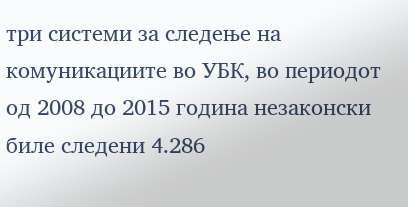три системи за следење на комуникациите во УБК, во периодот од 2008 до 2015 година незаконски биле следени 4.286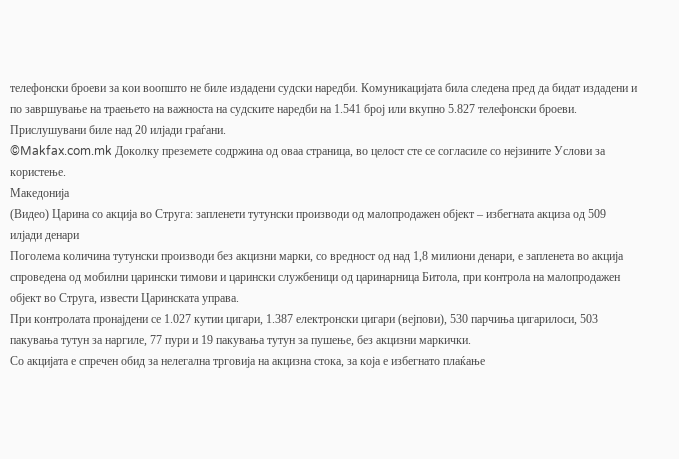телефонски броеви за кои воопшто не биле издадени судски наредби. Комуникацијата била следена пред да бидат издадени и по завршување на траењето на важноста на судските наредби на 1.541 број или вкупно 5.827 телефонски броеви. Прислушувани биле над 20 илјади граѓани.
©Makfax.com.mk Доколку преземете содржина од оваа страница, во целост сте се согласиле со нејзините Услови за користење.
Македонија
(Видео) Царина со акција во Струга: запленети тутунски производи од малопродажен објект – избегната акциза од 509 илјади денари
Поголема количина тутунски производи без акцизни марки, со вредност од над 1,8 милиони денари, е запленета во акција спроведена од мобилни царински тимови и царински службеници од царинарница Битола, при контрола на малопродажен објект во Струга, извести Царинската управа.
При контролата пронајдени се 1.027 кутии цигари, 1.387 електронски цигари (вејпови), 530 парчиња цигарилоси, 503 пакувања тутун за наргиле, 77 пури и 19 пакувања тутун за пушење, без акцизни маркички.
Со акцијата е спречен обид за нелегална трговија на акцизна стока, за која е избегнато плаќање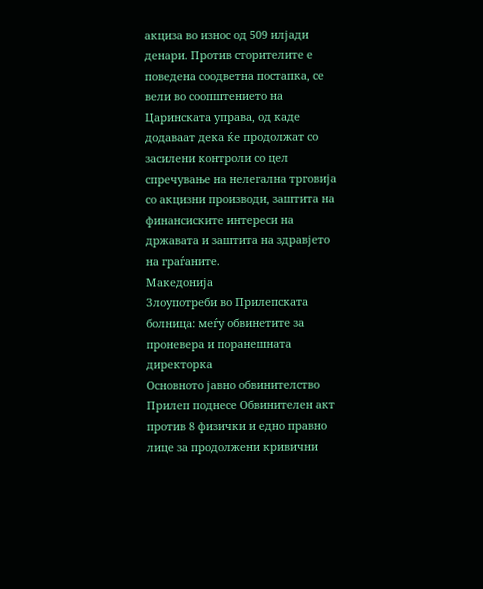акциза во износ од 509 илјади денари. Против сторителите е поведена соодветна постапка, се вели во соопштението на Царинската управа, од каде додаваат дека ќе продолжат со засилени контроли со цел спречување на нелегална трговија со акцизни производи, заштита на финансиските интереси на државата и заштита на здравјето на граѓаните.
Македонија
Злоупотреби во Прилепската болница: меѓу обвинетите за проневера и поранешната директорка
Основното јавно обвинителство Прилеп поднесе Обвинителен акт против 8 физички и едно правно лице за продолжени кривични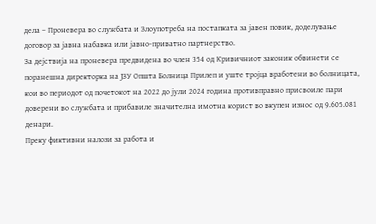дела – Проневера во службата и Злоупотреба на постапката за јавен повик, доделување договор за јавна набавка или јавно-приватно партнерство.
За дејствија на проневера предвидена во член 354 од Кривичниот законик обвинети се поранешна директорка на ЈЗУ Општа Болница Прилеп и уште тројца вработени во болницата, кои во периодот од почетокот на 2022 до јули 2024 година противправно присвоиле пари доверени во службата и прибавиле значителна имотна корист во вкупен износ од 9.605.081 денари.
Преку фиктивни налози за работа и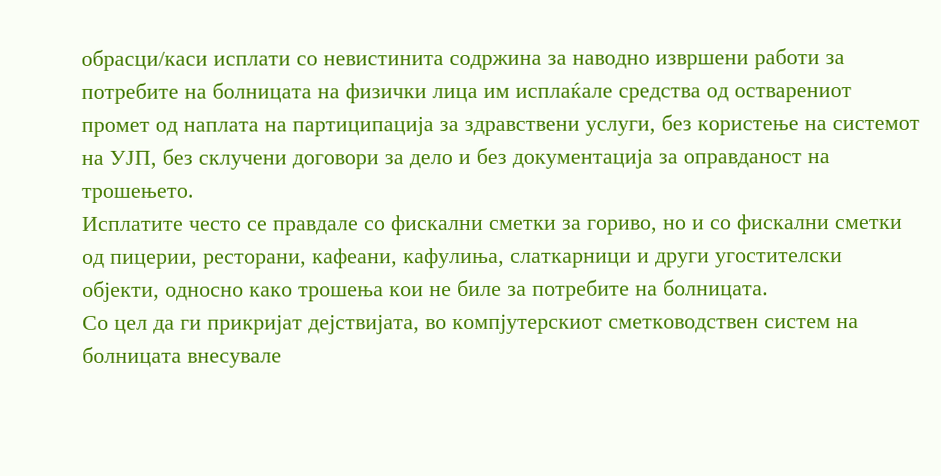обрасци/каси исплати со невистинита содржина за наводно извршени работи за потребите на болницата на физички лица им исплаќале средства од остварениот промет од наплата на партиципација за здравствени услуги, без користење на системот на УЈП, без склучени договори за дело и без документација за оправданост на трошењето.
Исплатите често се правдале со фискални сметки за гориво, но и со фискални сметки од пицерии, ресторани, кафеани, кафулиња, слаткарници и други угостителски објекти, односно како трошења кои не биле за потребите на болницата.
Со цел да ги прикријат дејствијата, во компјутерскиот сметководствен систем на болницата внесувале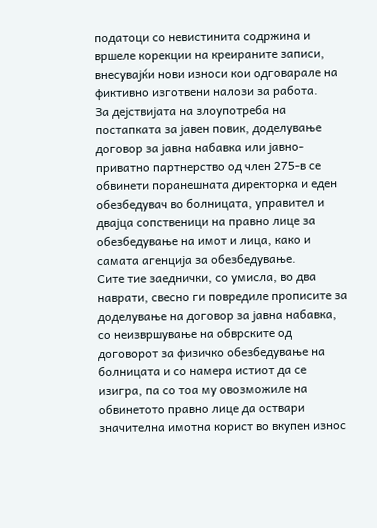податоци со невистинита содржина и вршеле корекции на креираните записи, внесувајќи нови износи кои одговарале на фиктивно изготвени налози за работа.
За дејствијата на злоупотреба на постапката за јавен повик, доделување договор за јавна набавка или јавно-приватно партнерство од член 275-в се обвинети поранешната директорка и еден обезбедувач во болницата, управител и двајца сопственици на правно лице за обезбедување на имот и лица, како и самата агенција за обезбедување.
Сите тие заеднички, со умисла, во два наврати, свесно ги повредиле прописите за доделување на договор за јавна набавка, со неизвршување на обврските од договорот за физичко обезбедување на болницата и со намера истиот да се изигра, па со тоа му овозможиле на обвинетото правно лице да оствари значителна имотна корист во вкупен износ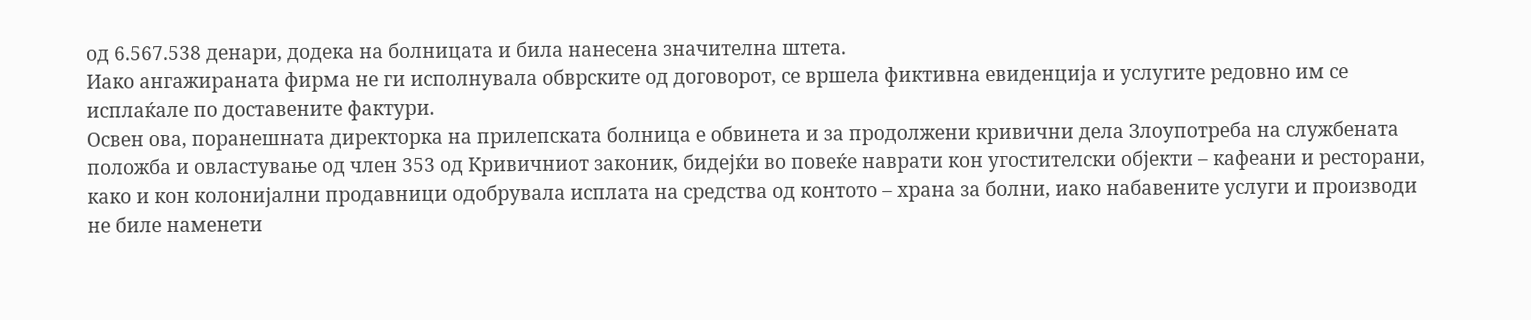од 6.567.538 денари, додека на болницата и била нанесена значителна штета.
Иако ангажираната фирма не ги исполнувала обврските од договорот, се вршела фиктивна евиденција и услугите редовно им се исплаќале по доставените фактури.
Освен ова, поранешната директорка на прилепската болница е обвинета и за продолжени кривични дела Злоупотреба на службената положба и овластување од член 353 од Кривичниот законик, бидејќи во повеќе наврати кон угостителски објекти – кафеани и ресторани, како и кон колонијални продавници одобрувала исплата на средства од контото – храна за болни, иако набавените услуги и производи не биле наменети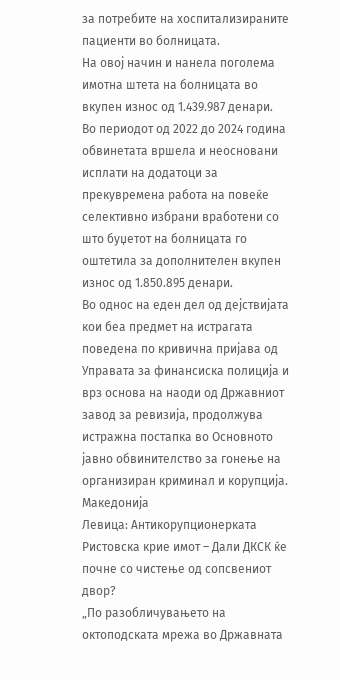за потребите на хоспитализираните пациенти во болницата.
На овој начин и нанела поголема имотна штета на болницата во вкупен износ од 1.439.987 денари.
Во периодот од 2022 до 2024 година обвинетата вршела и неосновани исплати на додатоци за прекувремена работа на повеќе селективно избрани вработени со што буџетот на болницата го оштетила за дополнителен вкупен износ од 1.850.895 денари.
Во однос на еден дел од дејствијата кои беа предмет на истрагата поведена по кривична пријава од Управата за финансиска полиција и врз основа на наоди од Државниот завод за ревизија, продолжува истражна постапка во Основното јавно обвинителство за гонење на организиран криминал и корупција.
Македонија
Левица: Антикорупционерката Ристовска крие имот – Дали ДКСК ќе почне со чистење од сопсвениот двор?
„По разобличувањето на октоподската мрежа во Државната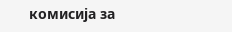комисија за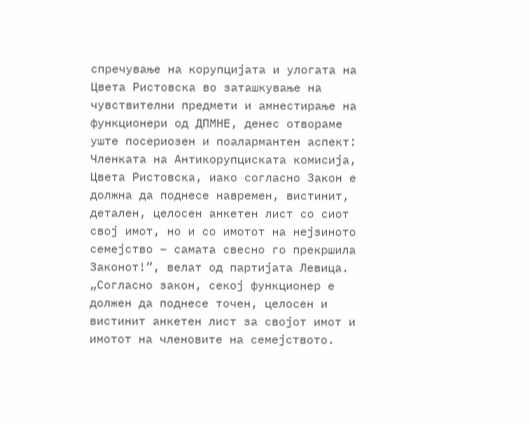спречување на корупцијата и улогата на Цвета Ристовска во заташкување на чувствителни предмети и амнестирање на функционери од ДПМНЕ, денес отвораме уште посериозен и поалармантен аспект: Членката на Антикорупциската комисија, Цвета Ристовска, иако согласно Закон е должна да поднесе навремен, вистинит, детален, целосен анкетен лист со сиот свој имот, но и со имотот на нејзиното семејство – самата свесно го прекршила Законот!“, велат од партијата Левица.
„Согласно закон, секој функционер е должен да поднесе точен, целосен и вистинит анкетен лист за својот имот и имотот на членовите на семејството.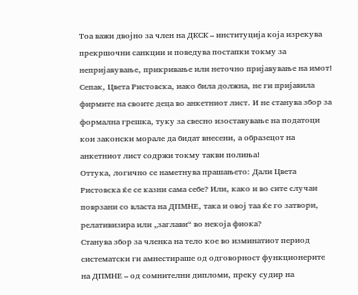Тоа важи двојно за член на ДКСК – институција која изрекува прекршочни санкции и поведува постапки токму за непријавување, прикривање или неточно пријавување на имот!
Сепак, Цвета Ристовска, иако била должна, не ги пријавила фирмите на своите деца во анкетниот лист. И не станува збор за формална грешка, туку за свесно изоставување на податоци кои законски морале да бидат внесени, а образецот на анкетниот лист содржи токму такви полиња!
Оттука, логично се наметнува прашањето: Дали Цвета Ристовска ќе се казни сама себе? Или, како и во сите случаи поврзани со власта на ДПМНЕ, така и овој таа ќе го затвори, релативизира или „заглави“ во некоја фиока?
Станува збор за членка на тело кое во изминатиот период систематски ги амнестираше од одговорност функционерите на ДПМНЕ – од сомнителни дипломи, преку судир на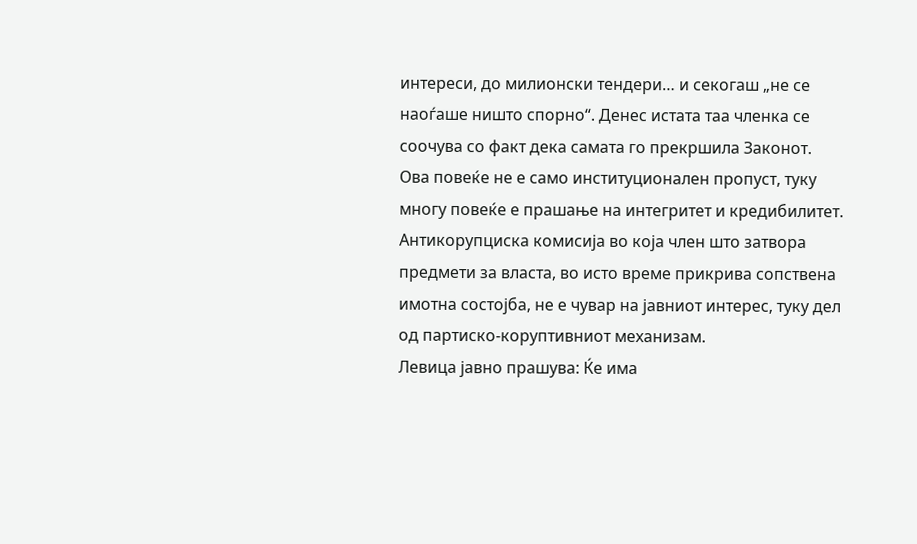интереси, до милионски тендери… и секогаш „не се наоѓаше ништо спорно“. Денес истата таа членка се соочува со факт дека самата го прекршила Законот.
Ова повеќе не е само институционален пропуст, туку многу повеќе е прашање на интегритет и кредибилитет. Антикорупциска комисија во која член што затвора предмети за власта, во исто време прикрива сопствена имотна состојба, не е чувар на јавниот интерес, туку дел од партиско-коруптивниот механизам.
Левица јавно прашува: Ќе има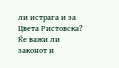ли истрага и за Цвета Ристовска? Ќе важи ли законот и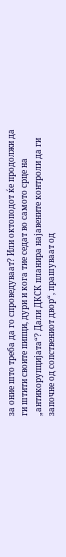за оние што треба да го спроведуваат? Или октоподот ќе продолжи да ги штити своите пипци, дури и кога тие седат во самото срце на „антикорупцијата“? Дали ДКСК планира најавените контроли да ги започне од сопствениот двор“, прашуваат од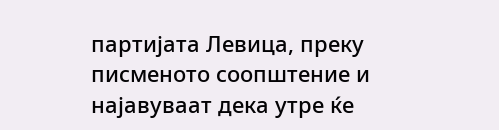партијата Левица, преку писменото соопштение и најавуваат дека утре ќе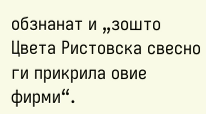обзнанат и „зошто Цвета Ристовска свесно ги прикрила овие фирми“.